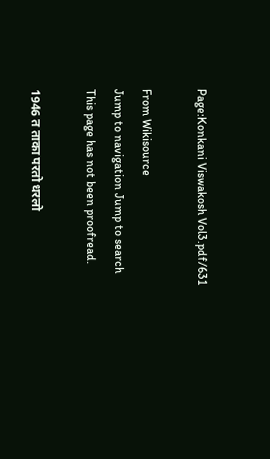Page:Konkani Viswakosh Vol3.pdf/631

From Wikisource
Jump to navigation Jump to search
This page has not been proofread.

1946 त ताका परतो धरलो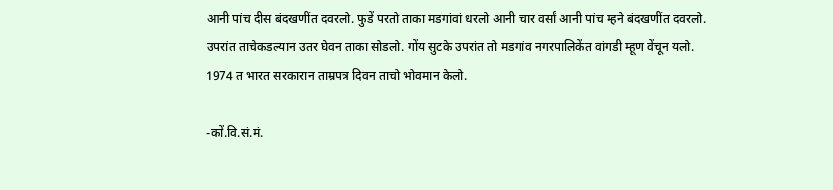आनी पांच दीस बंदखणींत दवरलो. फुडें परतो ताका मडगांवां धरलो आनी चार वर्सां आनी पांच म्हने बंदखणींत दवरलो. उपरांत ताचेकडल्यान उतर घेवन ताका सोडलो. गोंय सुटके उपरांत तो मडगांव नगरपालिकेंत वांगडी म्हूण वेंचून यलो. 1974 त भारत सरकारान ताम्रपत्र दिवन ताचो भोवमान केलो.

-कों.वि.सं.मं.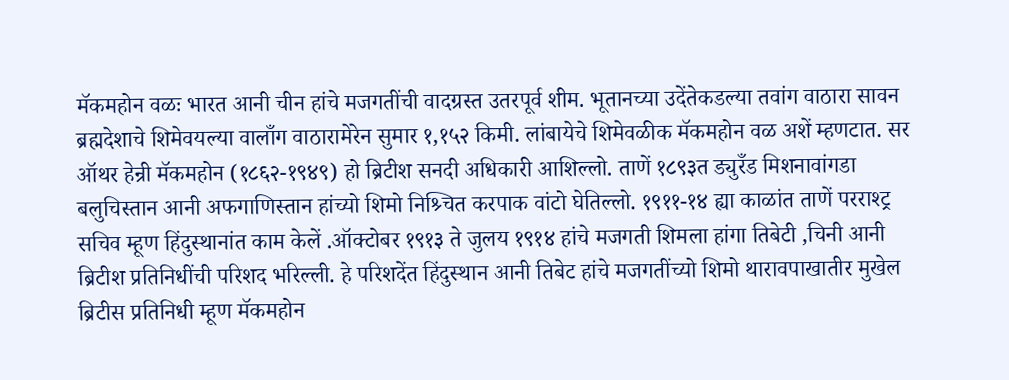मॅकमहोन वळः भारत आनी चीन हांचे मजगतींची वादग्रस्त उतरपूर्व शीम. भूतानच्या उदेंतेकडल्या तवांग वाठारा सावन ब्रह्मदेशाचे शिमेवयल्या वालाँग वाठारामेरेन सुमार १,१५२ किमी. लांबायेचे शिमेवळीक मॅकमहोन वळ अशें म्हणटात. सर ऑथर हेन्री मॅकमहोन (१८६२-१९४९) हो ब्रिटीश सनदी अधिकारी आशिल्लो. ताणें १८९३त ड्युरँड मिशनावांगडा बलुचिस्तान आनी अफगाणिस्तान हांच्यो शिमो निश्र्चित करपाक वांटो घेतिल्लो. १९११-१४ ह्या काळांत ताणें परराश्ट्र सचिव म्हूण हिंदुस्थानांत काम केलें .ऑक्टोबर १९१३ ते जुलय १९१४ हांचे मजगती शिमला हांगा तिबेटी ,चिनी आनी ब्रिटीश प्रतिनिधींची परिशद भरिल्ली. हे परिशदेंत हिंदुस्थान आनी तिबेट हांचे मजगतींच्यो शिमो थारावपाखातीर मुखेल ब्रिटीस प्रतिनिधी म्हूण मॅकमहोन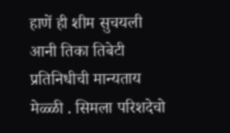हाणें ही शीम सुचयली आनी तिका तिबेटी प्रतिनिधीची मान्यताय मेळ्ळी . सिमला परिशदेचो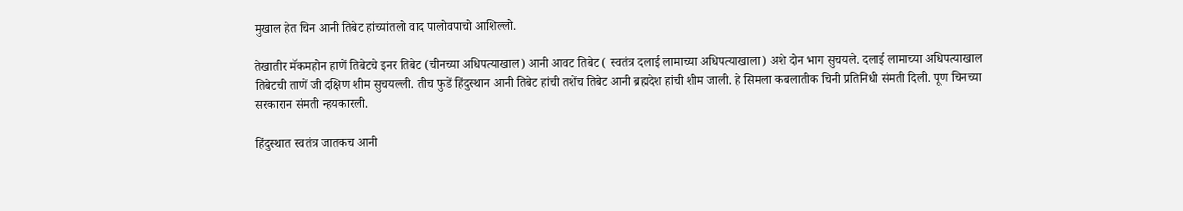मुखाल हेत चिन आनी तिबेट हांच्यांतलो वाद पालोवपाचो आशिल्लो.

तेखातीर मॅकमहोन हाणें तिबेटचे इनर तिबेट ‍(चीनच्या अधिपत्याखाल‌‌) आनी आवट तिबेट ( स्वतंत्र दलाई लामाच्या अधिपत्याखाला) अशे दोन भाग सुचयले. दलाई लामाच्या अधिपत्याखाल तिबेटची ताणें जी दक्षिण शीम सुचयल्ली. तीच फुडें हिंदुस्थान आनी तिबेट हांची तशेंच तिबेट आनी ब्रह्मदेश हांची शीम जाली. हे सिमला कबलातीक चिनी प्रतिनिधी संमती दिली. पूण चिनच्या सरकारान संमती न्हयकारली.

हिंदुस्थात स्वतंत्र जातकच आनी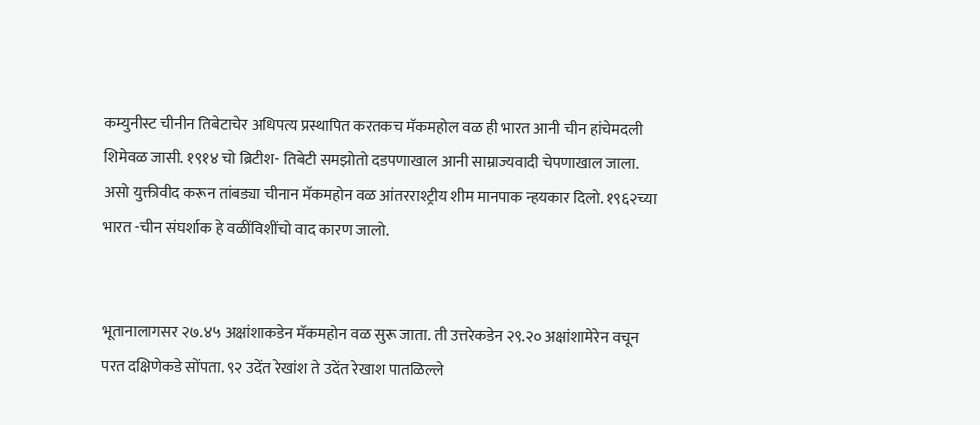कम्युनीस्ट चीनीन तिबेटाचेर अधिपत्य प्रस्थापित करतकच मॅकमहोल वळ ही भारत आनी चीन हांचेमदली शिमेवळ जासी. १९१४ चो ब्रिटीश- तिबेटी समझोतो दडपणाखाल आनी साम्राज्यवादी चेपणाखाल जाला. असो युक्तीवीद करून तांबड्या चीनान मॅकमहोन वळ आंतरराश्ट्रीय शीम मानपाक न्हयकार दिलो. १९६२च्या भारत -चीन संघर्शाक हे वळींविशींचो वाद कारण जालो.


भूतानालागसर २७.४५ अक्षांशाकडेन मॅकमहोन वळ सुरू जाता. ती उत्तरेकडेन २९.२० अक्षांशामेरेन वचून परत दक्षिणेकडे सोंपता. ९२ उदेंत रेखांश ते उदेंत रेखाश पातळिल्ले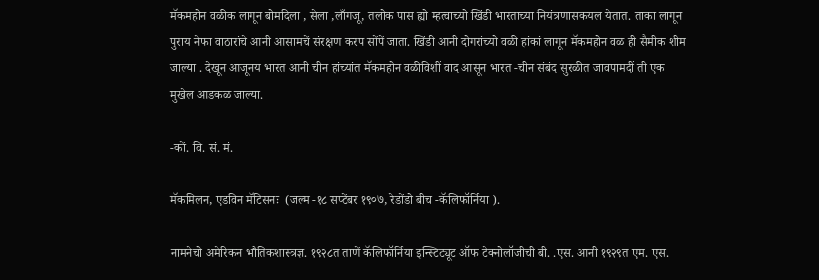मॅकमहोन वळीक लागून बोमदिला , सेला ,लाँगजू, तलोक पास ह्यो म्हत्वाच्यो खिंडी भारताच्या नियंत्रणासकयल येतात. ताका लागून पुराय नेफा वाठारांचे आनी आसामचें संरक्षण करप सोंपें जाता. खिंडी आनी दोगरांच्यो वळी हांकां लागून मॅकमहोन वळ ही सैमीक शीम जाल्या . देखून आजूनय भारत आनी चीन हांच्यांत मॅकमहोन वळीविशीं वाद आसून भारत -चीन संबंद सुरळीत जावपामदीं ती एक मुखेल आडकळ जाल्या.

-कों. वि. सं. मं.

मॅकमिलन, एडविन मॅटिसनः ‍ (जल्म -१८ सप्टेंबर १९०७, रेडोंडो बीच -कॅलिफॉर्निया ).

नामनेचो अमेरिकन भौतिकशास्त्रज्ञ. १९२८त ताणें कॅलिफॉर्निया इन्स्टिट्यूट ऑफ टेक्नोलॉजीची बी. .एस. आनी १९२९त एम. एस.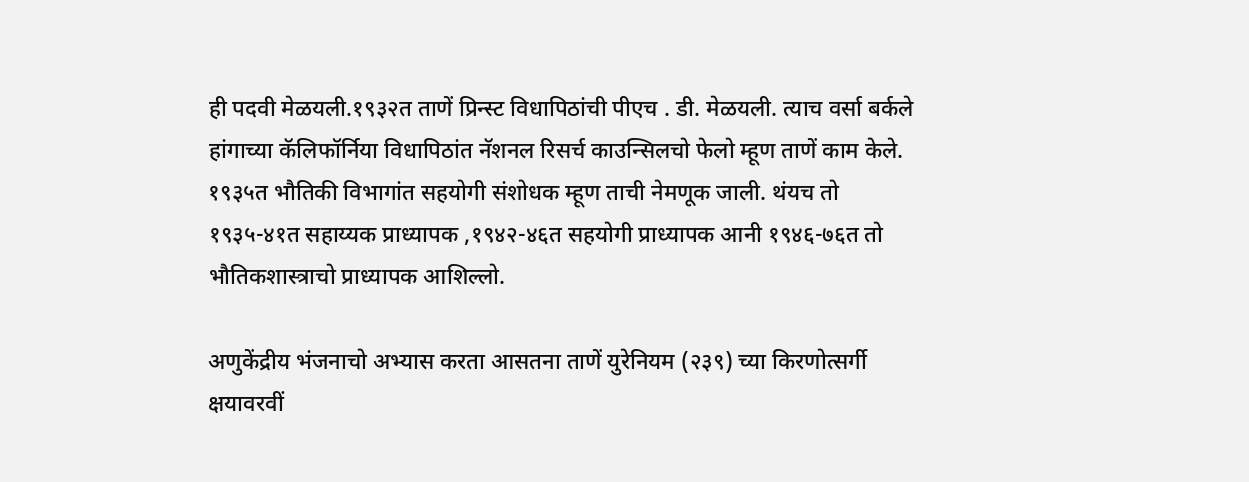ही पदवी मेळयली.१९३२त ताणें प्रिन्स्ट विधापिठांची पीएच . डी. मेळयली. त्याच वर्सा बर्कले हांगाच्या कॅलिफॉर्निया विधापिठांत नॅशनल रिसर्च काउन्सिलचो फेलो म्हूण ताणें काम केले. १९३५त भौतिकी विभागांत सहयोगी संशोधक म्हूण ताची नेमणूक जाली. थंयच तो १९३५-४१त सहाय्यक प्राध्यापक ,१९४२-४६त सहयोगी प्राध्यापक आनी १९४६-७६त तो भौतिकशास्त्राचो प्राध्यापक आशिल्लो.

अणुकेंद्रीय भंजनाचो अभ्यास करता आसतना ताणें युरेनियम ‍(२३९) च्या किरणोत्सर्गी क्षयावरवीं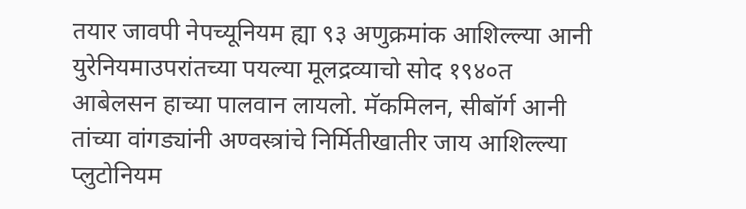तयार जावपी नेपच्यूनियम ह्या ९३ अणुक्रमांक आशिल्ल्या आनी युरेनियमाउपरांतच्या पयल्या मूलद्रव्याचो सोद १९४०त आबेलसन हाच्या पालवान लायलो. मॅकमिलन, सीबॉर्ग आनी तांच्या वांगड्यांनी अण्वस्त्रांचे निर्मितीखातीर जाय आशिल्ल्या प्लुटोनियम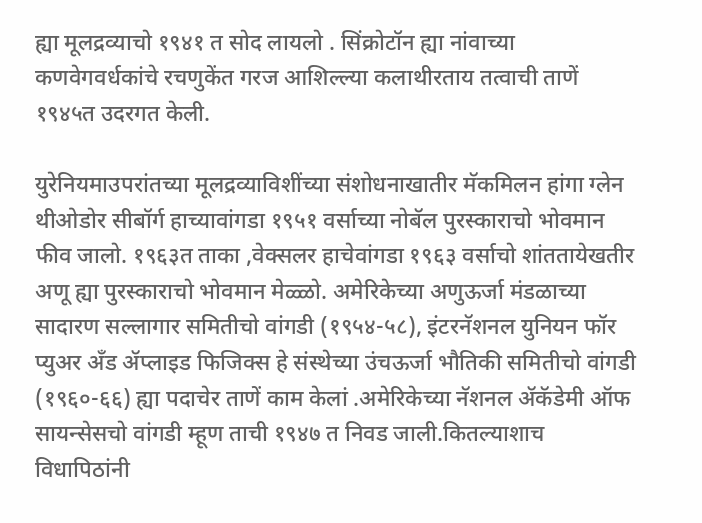ह्या मूलद्रव्याचो १९४१ त सोद लायलो . सिंक्रोटॉन ह्या नांवाच्या कणवेगवर्धकांचे रचणुकेंत गरज आशिल्ल्या कलाथीरताय तत्वाची ताणें १९४५त उदरगत केली.

युरेनियमाउपरांतच्या मूलद्रव्याविशींच्या संशोधनाखातीर मॅकमिलन हांगा ग्लेन थीओडोर सीबॉर्ग हाच्यावांगडा १९५१ वर्साच्या नोबॅल पुरस्काराचो भोवमान फीव जालो. १९६३त ताका ,वेक्सलर हाचेवांगडा १९६३ वर्साचो शांततायेखतीर अणू ह्या पुरस्काराचो भोवमान मेळ्ळो. अमेरिकेच्या अणुऊर्जा मंडळाच्या सादारण सल्लागार समितीचो वांगडी (१९५४-५८), इंटरनॅशनल युनियन फॉर प्युअर अँड ॲप्लाइड फिजिक्स हे संस्थेच्या उंचऊर्जा भौतिकी समितीचो वांगडी (१९६०-६६) ह्या पदाचेर ताणें काम केलां .अमेरिकेच्या नॅशनल ॲकॅडेमी ऑफ सायन्सेसचो वांगडी म्हूण ताची १९४७ त निवड जाली.कितल्याशाच विधापिठांनी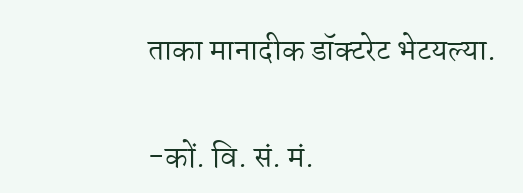ताका मानादीक डॉक्टरेट भेटयल्या.

-कों. वि. सं. मं.